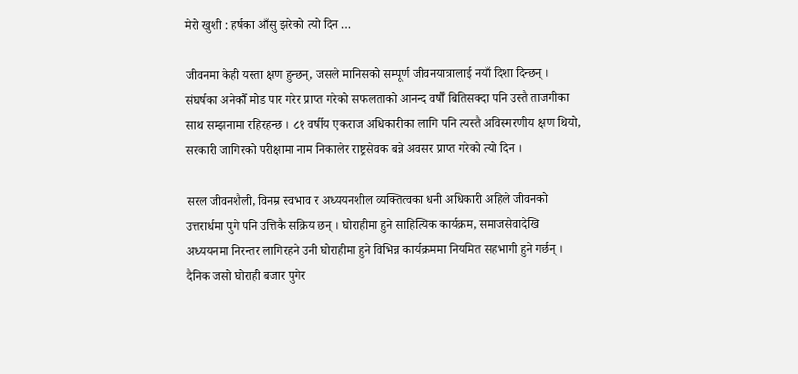मेरो खुशी : हर्षका आँसु झरेको त्यो दिन …

जीवनमा केही यस्ता क्षण हुन्छन्, जसले मानिसको सम्पूर्ण जीवनयात्रालाई नयाँ दिशा दिन्छन् । संघर्षका अनेकौँ मोड पार गरेर प्राप्त गरेको सफलताको आनन्द वर्षौँ बितिसक्दा पनि उस्तै ताजगीका साथ सम्झनामा रहिरहन्छ । ८१ वर्षीय एकराज अधिकारीका लागि पनि त्यस्तै अविस्मरणीय क्षण थियो, सरकारी जागिरको परीक्षामा नाम निकालेर राष्ट्रसेवक बन्ने अवसर प्राप्त गरेको त्यो दिन ।

सरल जीवनशैली, विनम्र स्वभाव र अध्ययनशील व्यक्तित्वका धनी अधिकारी अहिले जीवनको उत्तरार्धमा पुगे पनि उत्तिकै सक्रिय छन् । घोराहीमा हुने साहित्यिक कार्यक्रम, समाजसेवादेखि अध्ययनमा निरन्तर लागिरहने उनी घोराहीमा हुने विभिन्न कार्यक्रममा नियमित सहभागी हुने गर्छन् । दैनिक जसो घोराही बजार पुगेर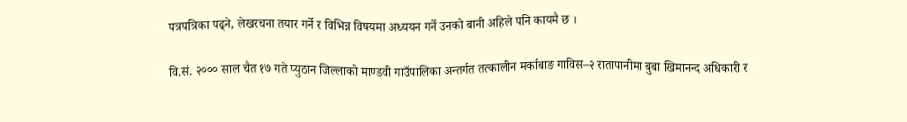पत्रपत्रिका पढ्ने, लेखरचना तयार गर्ने र विभिन्न विषयमा अध्ययन गर्ने उनको बानी अहिले पनि कायमै छ ।

वि.सं. २००० साल चैत १७ गते प्युठान जिल्लाको माण्डवी गाउँपालिका अन्तर्गत तत्कालीन मर्काबाङ गाविस–२ रातापानीमा बुबा खिमानन्द अधिकारी र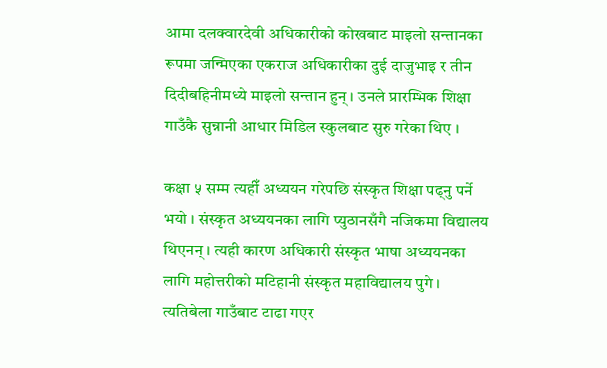आमा दलक्वारदेवी अधिकारीको कोखबाट माइलो सन्तानका रूपमा जन्मिएका एकराज अधिकारीका दुई दाजुभाइ र तीन दिदीबहिनीमध्ये माइलो सन्तान हुन् । उनले प्रारम्भिक शिक्षा गाउँकै सुन्नानी आधार मिडिल स्कुलबाट सुरु गरेका थिए ।

कक्षा ५ सम्म त्यहीँ अध्ययन गरेपछि संस्कृत शिक्षा पढ्नु पर्ने भयो । संस्कृत अध्ययनका लागि प्युठानसँगै नजिकमा विद्यालय थिएनन् । त्यही कारण अधिकारी संस्कृत भाषा अध्ययनका लागि महोत्तरीको मटिहानी संस्कृत महाविद्यालय पुगे । त्यतिबेला गाउँबाट टाढा गएर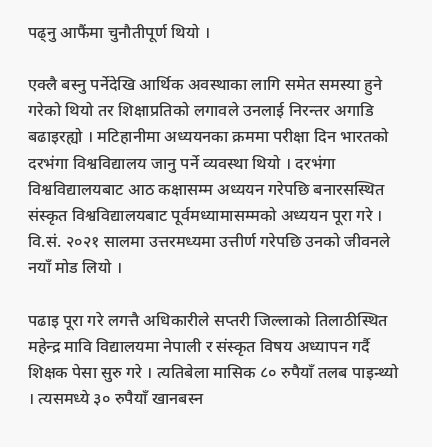पढ्नु आफैंमा चुनौतीपूर्ण थियो ।

एक्लै बस्नु पर्नेदेखि आर्थिक अवस्थाका लागि समेत समस्या हुने गरेको थियो तर शिक्षाप्रतिको लगावले उनलाई निरन्तर अगाडि बढाइरह्यो । मटिहानीमा अध्ययनका क्रममा परीक्षा दिन भारतको दरभंगा विश्वविद्यालय जानु पर्ने व्यवस्था थियो । दरभंगा विश्वविद्यालयबाट आठ कक्षासम्म अध्ययन गरेपछि बनारसस्थित संस्कृत विश्वविद्यालयबाट पूर्वमध्यामासम्मको अध्ययन पूरा गरे । वि.सं. २०२१ सालमा उत्तरमध्यमा उत्तीर्ण गरेपछि उनको जीवनले नयाँ मोड लियो ।

पढाइ पूरा गरे लगत्तै अधिकारीले सप्तरी जिल्लाको तिलाठीस्थित महेन्द्र मावि विद्यालयमा नेपाली र संस्कृत विषय अध्यापन गर्दै शिक्षक पेसा सुरु गरे । त्यतिबेला मासिक ८० रुपैयाँ तलब पाइन्थ्यो । त्यसमध्ये ३० रुपैयाँ खानबस्न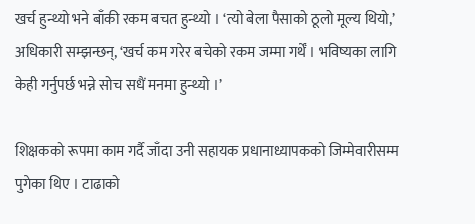खर्च हुन्थ्यो भने बाँकी रकम बचत हुन्थ्यो । ‘त्यो बेला पैसाको ठूलो मूल्य थियो,’ अधिकारी सम्झन्छन्, ‘खर्च कम गरेर बचेको रकम जम्मा गर्थेँ । भविष्यका लागि केही गर्नुपर्छ भन्ने सोच सधैं मनमा हुन्थ्यो ।’

शिक्षकको रूपमा काम गर्दै जाँदा उनी सहायक प्रधानाध्यापकको जिम्मेवारीसम्म पुगेका थिए । टाढाको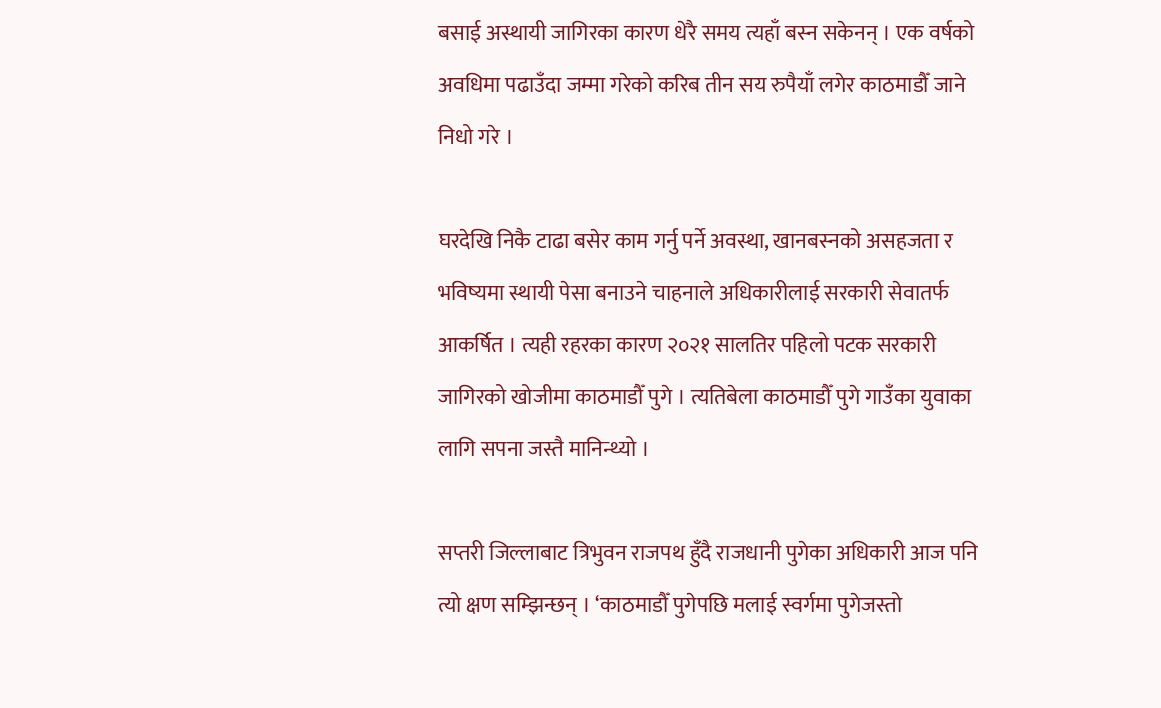बसाई अस्थायी जागिरका कारण धेरै समय त्यहाँ बस्न सकेनन् । एक वर्षको अवधिमा पढाउँदा जम्मा गरेको करिब तीन सय रुपैयाँ लगेर काठमाडौँ जाने निधो गरे ।

घरदेखि निकै टाढा बसेर काम गर्नु पर्ने अवस्था, खानबस्नको असहजता र भविष्यमा स्थायी पेसा बनाउने चाहनाले अधिकारीलाई सरकारी सेवातर्फ आकर्षित । त्यही रहरका कारण २०२१ सालतिर पहिलो पटक सरकारी जागिरको खोजीमा काठमाडौँ पुगे । त्यतिबेला काठमाडौँ पुगे गाउँका युवाका लागि सपना जस्तै मानिन्थ्यो ।

सप्तरी जिल्लाबाट त्रिभुवन राजपथ हुँदै राजधानी पुगेका अधिकारी आज पनि त्यो क्षण सम्झिन्छन् । ‘काठमाडौँ पुगेपछि मलाई स्वर्गमा पुगेजस्तो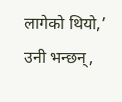लागेको थियो,’ उनी भन्छन्,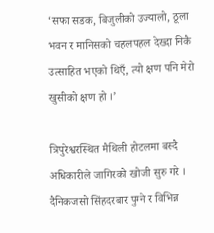‘सफा सडक, बिजुलीको उज्यालो, ठूला भवन र मानिसको चहलपहल देख्दा निकै उत्साहित भएको थिएँ, त्यो क्षण पनि मेरो खुसीको क्षण हो ।’

त्रिपुरेश्वरस्थित मैथिली होटलमा बस्दै अधिकारीले जागिरको खोजी सुरु गरे । दैनिकजसो सिंहदरबार पुग्ने र विभिन्न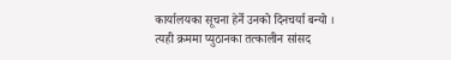कार्यालयका सूचना हेर्ने उनको दिनचर्या बन्यो । त्यही क्रममा प्युठानका तत्कालीन सांसद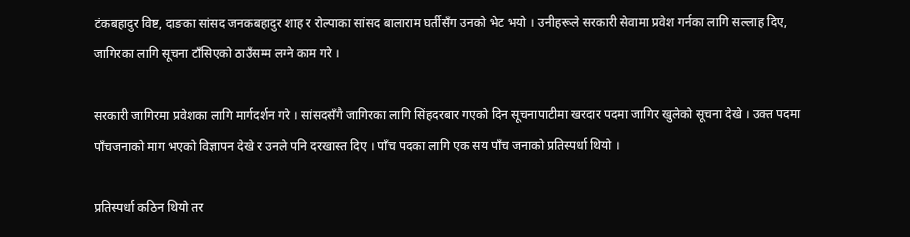टंकबहादुर विष्ट, दाङका सांसद जनकबहादुर शाह र रोल्पाका सांसद बालाराम घर्तीसँग उनको भेट भयो । उनीहरूले सरकारी सेवामा प्रवेश गर्नका लागि सल्लाह दिए, जागिरका लागि सूचना टाँसिएको ठाउँसम्म लग्ने काम गरे ।

सरकारी जागिरमा प्रवेशका लागि मार्गदर्शन गरे । सांसदसँगै जागिरका लागि सिंहदरबार गएको दिन सूचनापाटीमा खरदार पदमा जागिर खुलेको सूचना देखे । उक्त पदमा पाँचजनाको माग भएको विज्ञापन देखे र उनले पनि दरखास्त दिए । पाँच पदका लागि एक सय पाँच जनाको प्रतिस्पर्धा थियो ।

प्रतिस्पर्धा कठिन थियो तर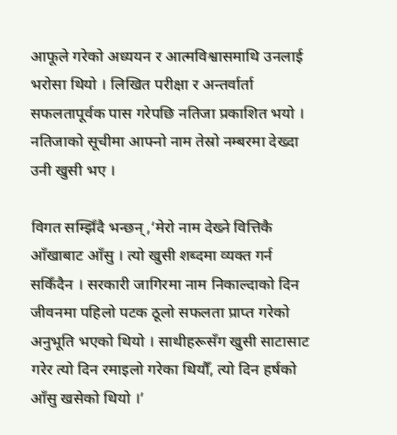आफूले गरेको अध्ययन र आत्मविश्वासमाथि उनलाई भरोसा थियो । लिखित परीक्षा र अन्तर्वार्ता सफलतापूर्वक पास गरेपछि नतिजा प्रकाशित भयो । नतिजाको सूचीमा आफ्नो नाम तेस्रो नम्बरमा देख्दा उनी खुसी भए ।

विगत सम्झिँदै भन्छन्,‘मेरो नाम देख्ने वित्तिकै आँखाबाट आँसु । त्यो खुसी शब्दमा व्यक्त गर्न सकिँदैन । सरकारी जागिरमा नाम निकाल्दाको दिन जीवनमा पहिलो पटक ठूलो सफलता प्राप्त गरेको अनुभूति भएको थियो । साथीहरूसँग खुसी साटासाट गरेर त्यो दिन रमाइलो गरेका थियौँ, त्यो दिन हर्षको आँसु खसेको थियो ।’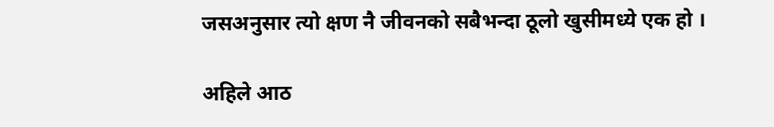जसअनुसार त्यो क्षण नै जीवनको सबैभन्दा ठूलो खुसीमध्ये एक हो ।

अहिले आठ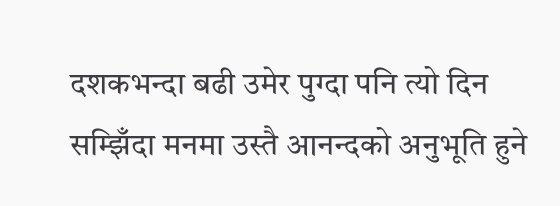दशकभन्दा बढी उमेर पुग्दा पनि त्यो दिन सम्झिँदा मनमा उस्तै आनन्दको अनुभूति हुने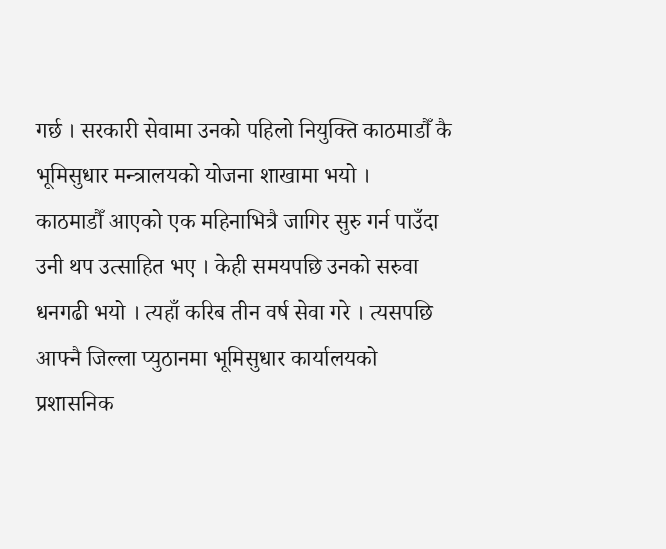गर्छ । सरकारी सेवामा उनको पहिलो नियुक्ति काठमाडौँ कै भूमिसुधार मन्त्रालयको योजना शाखामा भयो ।
काठमाडौँ आएको एक महिनाभित्रै जागिर सुरु गर्न पाउँदा उनी थप उत्साहित भए । केही समयपछि उनको सरुवा धनगढी भयो । त्यहाँ करिब तीन वर्ष सेवा गरे । त्यसपछि आफ्नै जिल्ला प्युठानमा भूमिसुधार कार्यालयको प्रशासनिक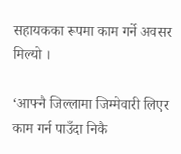सहायकका रूपमा काम गर्ने अवसर मिल्यो ।

‘आफ्नै जिल्लामा जिम्मेवारी लिएर काम गर्न पाउँदा निकै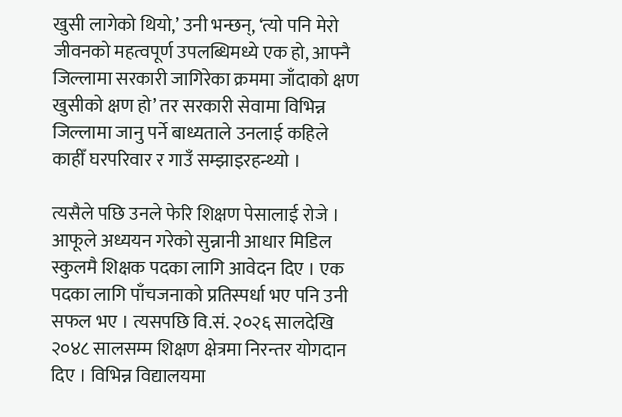खुसी लागेको थियो,’ उनी भन्छन्, ‘त्यो पनि मेरो जीवनको महत्वपूर्ण उपलब्धिमध्ये एक हो, आफ्नै जिल्लामा सरकारी जागिरेका क्रममा जाँदाको क्षण खुसीको क्षण हो’ तर सरकारी सेवामा विभिन्न जिल्लामा जानु पर्ने बाध्यताले उनलाई कहिले काहीँ घरपरिवार र गाउँ सम्झाइरहन्थ्यो ।

त्यसैले पछि उनले फेरि शिक्षण पेसालाई रोजे । आफूले अध्ययन गरेको सुन्नानी आधार मिडिल स्कुलमै शिक्षक पदका लागि आवेदन दिए । एक पदका लागि पाँचजनाको प्रतिस्पर्धा भए पनि उनी सफल भए । त्यसपछि वि.सं. २०२६ सालदेखि २०४८ सालसम्म शिक्षण क्षेत्रमा निरन्तर योगदान दिए । विभिन्न विद्यालयमा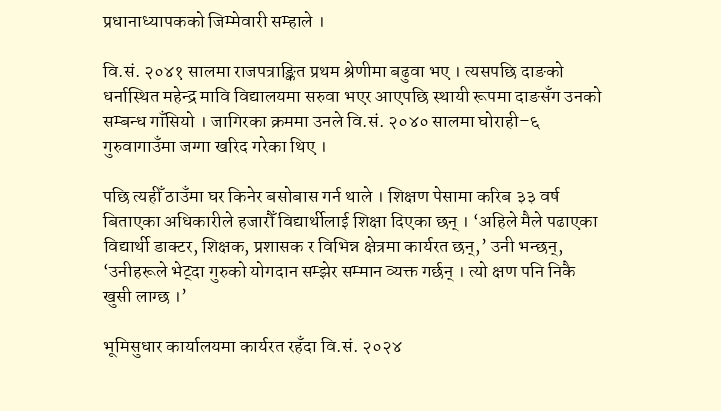प्रधानाध्यापकको जिम्मेवारी सम्हाले ।

वि.सं. २०४१ सालमा राजपत्राङ्कित प्रथम श्रेणीमा बढुवा भए । त्यसपछि दाङको धर्नास्थित महेन्द्र मावि विद्यालयमा सरुवा भएर आएपछि स्थायी रूपमा दाङसँग उनको सम्बन्ध गाँसियो । जागिरका क्रममा उनले वि.सं. २०४० सालमा घोराही–६ गुरुवागाउँमा जग्गा खरिद गरेका थिए ।

पछि त्यहीँ ठाउँमा घर किनेर बसोबास गर्न थाले । शिक्षण पेसामा करिब ३३ वर्ष बिताएका अधिकारीले हजारौँ विद्यार्थीलाई शिक्षा दिएका छन् । ‘अहिले मैले पढाएका विद्यार्थी डाक्टर, शिक्षक, प्रशासक र विभिन्न क्षेत्रमा कार्यरत छन्,’ उनी भन्छन्, ‘उनीहरूले भेट्दा गुरुको योगदान सम्झेर सम्मान व्यक्त गर्छन् । त्यो क्षण पनि निकै खुसी लाग्छ ।’

भूमिसुधार कार्यालयमा कार्यरत रहँदा वि.सं. २०२४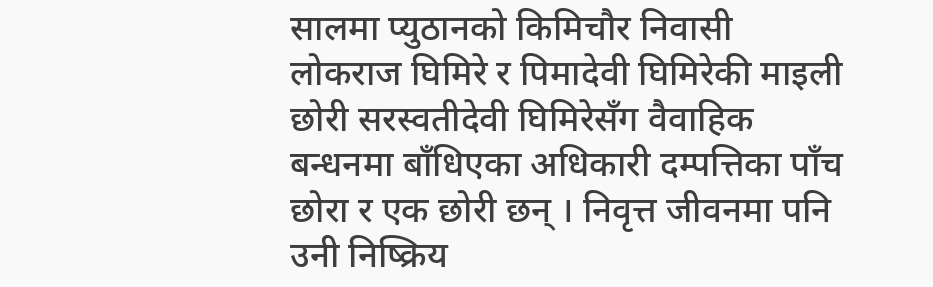सालमा प्युठानको किमिचौर निवासी लोकराज घिमिरे र पिमादेवी घिमिरेकी माइली छोरी सरस्वतीदेवी घिमिरेसँग वैवाहिक बन्धनमा बाँधिएका अधिकारी दम्पत्तिका पाँच छोरा र एक छोरी छन् । निवृत्त जीवनमा पनि उनी निष्क्रिय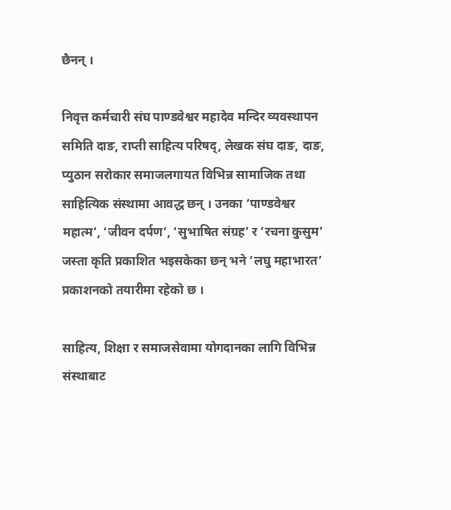छैनन् ।

निवृत्त कर्मचारी संघ पाण्डवेश्वर महादेव मन्दिर व्यवस्थापन समिति दाङ, राप्ती साहित्य परिषद्, लेखक संघ दाङ, दाङ, प्युठान सरोकार समाजलगायत विभिन्न सामाजिक तथा साहित्यिक संस्थामा आवद्ध छन् । उनका ‘पाण्डवेश्वर महात्म’, ‘जीवन दर्पण’, ‘सुभाषित संग्रह’ र ‘रचना कुसुम’ जस्ता कृति प्रकाशित भइसकेका छन् भने ‘लघु महाभारत’ प्रकाशनको तयारीमा रहेको छ ।

साहित्य, शिक्षा र समाजसेवामा योगदानका लागि विभिन्न संस्थाबाट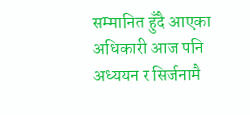सम्मानित हुँदै आएका अधिकारी आज पनि अध्ययन र सिर्जनामै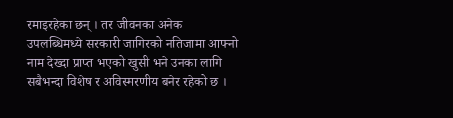रमाइरहेका छन् । तर जीवनका अनेक उपलब्धिमध्ये सरकारी जागिरको नतिजामा आफ्नो नाम देख्दा प्राप्त भएको खुसी भने उनका लागि सबैभन्दा विशेष र अविस्मरणीय बनेर रहेको छ ।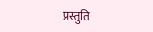प्रस्तुति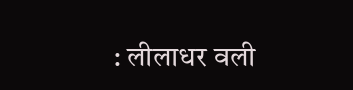: लीलाधर वली